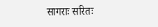सागराः सरितः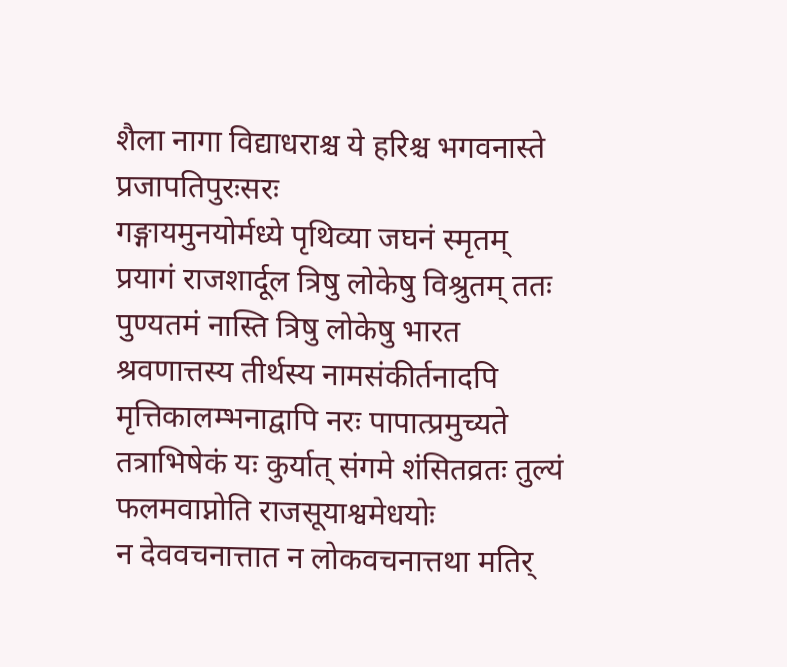शैला नागा विद्याधराश्च ये हरिश्च भगवनास्ते प्रजापतिपुरःसरः
गङ्गायमुनयोर्मध्ये पृथिव्या जघनं स्मृतम् प्रयागं राजशार्दूल त्रिषु लोकेषु विश्रुतम् ततः पुण्यतमं नास्ति त्रिषु लोकेषु भारत
श्रवणात्तस्य तीर्थस्य नामसंकीर्तनादपि मृत्तिकालम्भनाद्वापि नरः पापात्प्रमुच्यते
तत्राभिषेकं यः कुर्यात् संगमे शंसितव्रतः तुल्यं फलमवाप्नोति राजसूयाश्वमेधयोः
न देववचनात्तात न लोकवचनात्तथा मतिर्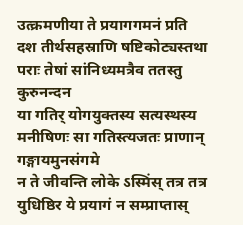उत्क्रमणीया ते प्रयागगमनं प्रति
दश तीर्थसहस्राणि षष्टिकोट्यस्तथा पराः तेषां सांनिध्यमत्रैव ततस्तु कुरुनन्दन
या गतिर् योगयुक्तस्य सत्यस्थस्य मनीषिणः सा गतिस्त्यजतः प्राणान् गङ्गायमुनसंगमे
न ते जीवन्ति लोके ऽस्मिंस् तत्र तत्र युधिष्ठिर ये प्रयागं न सम्प्राप्तास्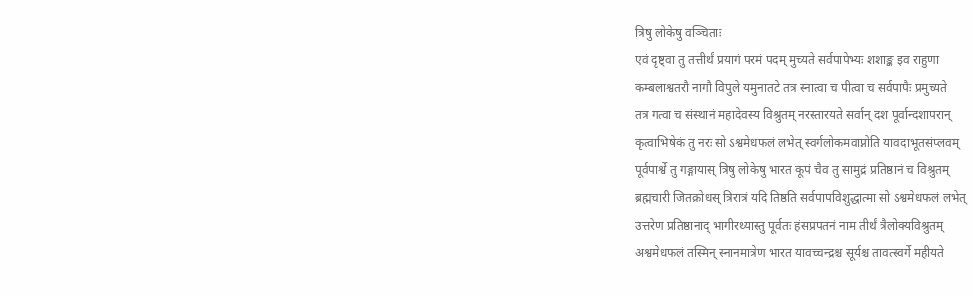त्रिषु लोकेषु वञ्चिताः
एवं दृष्ट्वा तु तत्तीर्थं प्रयागं परमं पदम् मुच्यते सर्वपापेभ्यः शशाङ्क इव राहुणा
कम्बलाश्वतरौ नागौ विपुले यमुनातटे तत्र स्नात्वा च पीत्वा च सर्वपापैः प्रमुच्यते
तत्र गत्वा च संस्थानं महादेवस्य विश्रुतम् नरस्तारयते सर्वान् दश पूर्वान्दशापरान्
कृत्वाभिषेकं तु नरः सो ऽश्वमेधफलं लभेत् स्वर्गलोकमवाप्नोति यावदाभूतसंप्लवम्
पूर्वपार्श्वे तु गङ्गायास् त्रिषु लोकेषु भारत कूपं चैव तु सामुद्रं प्रतिष्ठानं च विश्रुतम्
ब्रह्मचारी जितक्रोधस् त्रिरात्रं यदि तिष्ठति सर्वपापविशुद्धात्मा सो ऽश्वमेधफलं लभेत्
उत्तरेण प्रतिष्ठानाद् भागीरथ्यास्तु पूर्वतः हंसप्रपतनं नाम तीर्थं त्रैलोक्यविश्रुतम्
अश्वमेधफलं तस्मिन् स्नानमात्रेण भारत यावच्चन्द्रश्च सूर्यश्च तावत्स्वर्गे महीयते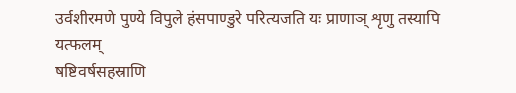उर्वशीरमणे पुण्ये विपुले हंसपाण्डुरे परित्यजति यः प्राणाञ् शृणु तस्यापि यत्फलम्
षष्टिवर्षसहस्राणि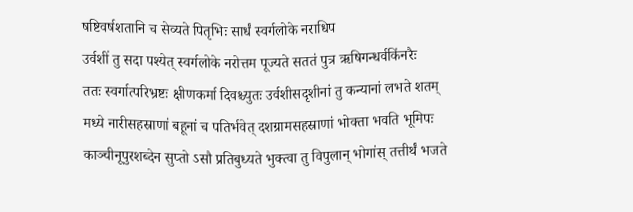षष्टिवर्षशतानि च सेव्यते पितृभिः सार्धं स्वर्गलोके नराधिप
उर्वशीं तु सदा पश्येत् स्वर्गलोके नरोत्तम पूज्यते सततं पुत्र ऋषिगन्धर्वकिंनरैः
ततः स्वर्गात्परिभ्रष्टः क्षीणकर्मा दिवश्च्युतः उर्वशीसदृशीनां तु कन्यानां लभते शतम्
मध्ये नारीसहस्राणां बहूनां च पतिर्भवेत् दशग्रामसहस्राणां भोक्ता भवति भूमिपः
काञ्चीनूपुरशब्देन सुप्तो ऽसौ प्रतिबुध्यते भुक्त्वा तु विपुलान् भोगांस् तत्तीर्थं भजते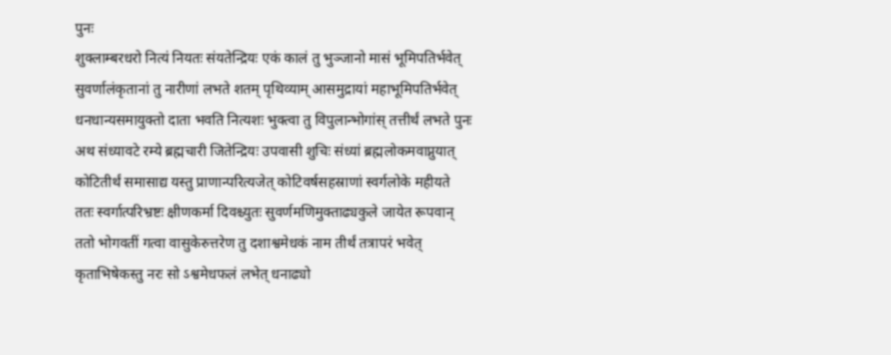पुनः
शुक्लाम्बरधरो नित्यं नियतः संयतेन्द्रियः एकं कालं तु भुञ्जानो मासं भूमिपतिर्भवेत्
सुवर्णालंकृतानां तु नारीणां लभते शतम् पृथिव्याम् आसमुद्रायां महाभूमिपतिर्भवेत्
धनधान्यसमायुक्तो दाता भवति नित्यशः भुक्त्वा तु विपुलान्भोगांस् तत्तीर्थं लभते पुनः
अथ संध्यावटे रम्ये ब्रह्मचारी जितेन्द्रियः उपवासी शुचिः संध्यां ब्रह्मलोकमवाप्नुयात्
कोटितीर्थं समासाद्य यस्तु प्राणान्परित्यजेत् कोटिवर्षसहस्राणां स्वर्गलोके महीयते
ततः स्वर्गात्परिभ्रष्टः क्षीणकर्मा दिवश्च्युतः सुवर्णमणिमुक्ताढ्यकुले जायेत रूपवान्
ततो भोगवतीं गत्वा वासुकेरुत्तरेण तु दशाश्वमेधकं नाम तीर्थं तत्रापरं भवेत्
कृताभिषेकस्तु नरः सो ऽश्वमेधफलं लभेत् धनाढ्यो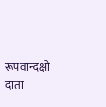रूपवान्दक्षो दाता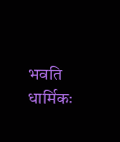भवति धार्मिकः